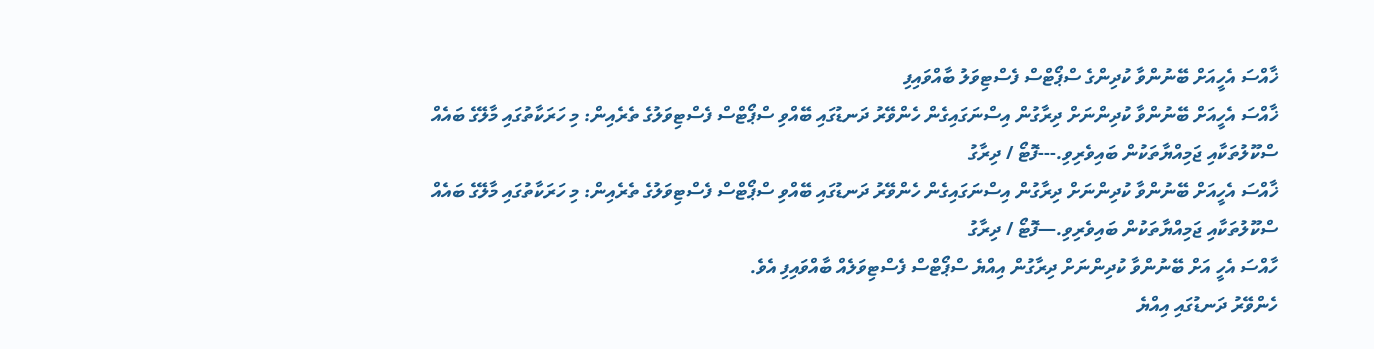ޚާއްސަ އެހީއަށް ބޭނުންވާ ކުދިންގެ ސްޕޯޓްސް ފެސްޓިވަލު ބާއްވައިފި
ޚާއްސަ އެހީއަށް ބޭނުންވާ ކުދިންނަށް ދިރާގުން އިސްނަގައިގެން ހެންވޭރު ދަނޑުގައި ބޭއްވި ސްޕޯޓްސް ފެސްޓިވަލުގެ ތެރެއިން: މި ހަރަކާތުގައި މާލޭގެ ބައެއް ސްކޫލުތަކާއި ޖަމިއްޔާތަކުން ބައިވެރިވި.---ފޮޓޯ / ދިރާގު
ޚާއްސަ އެހީއަށް ބޭނުންވާ ކުދިންނަށް ދިރާގުން އިސްނަގައިގެން ހެންވޭރު ދަނޑުގައި ބޭއްވި ސްޕޯޓްސް ފެސްޓިވަލުގެ ތެރެއިން: މި ހަރަކާތުގައި މާލޭގެ ބައެއް ސްކޫލުތަކާއި ޖަމިއްޔާތަކުން ބައިވެރިވި.—ފޮޓޯ / ދިރާގު
ހާއްސަ އެހީ އަށް ބޭނުންވާ ކުދިންނަށް ދިރާގުން އިއްޔެ ސްޕޯޓްސް ފެސްޓިވަލެއް ބާއްވައިފި އެވެ.
ހެންވޭރު ދަނޑުގައި އިއްޔެ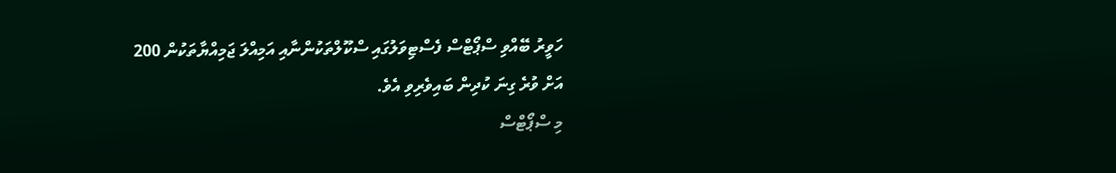ހަވީރު ބޭއްވި ސްޕޯޓްސް ފެސްޓިވަލުގައި ސްކޫލްތަކުންނާއި އަމިއްލަ ޖަމިއްޔާތަކުން 200 އަށް ވުރެ ގިނަ ކުދިން ބައިވެރިވި އެވެ.
މި ސްޕޯޓްސް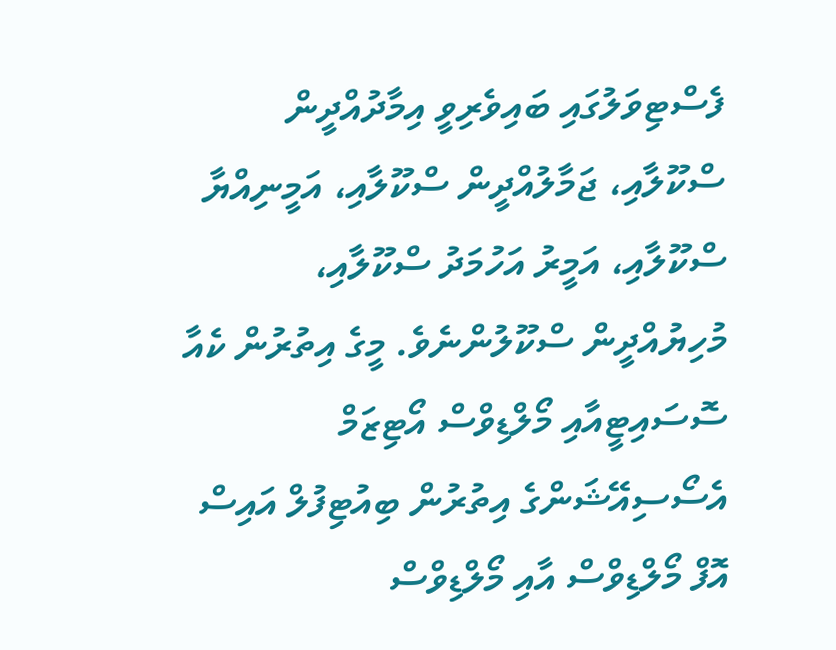ފެސްޓިވަލުގައި ބައިވެރިވީ އިމާދުއްދީން ސްކޫލާއި، ޖަމާލުއްދީން ސްކޫލާއި، އަމީނިއްޔާ ސްކޫލާއި، އަމީރު އަހުމަދު ސްކޫލާއި، މުހިޔުއްދީން ސްކޫލުންނެވެ. މީގެ އިތުރުން ކެއާ ސޮސައިޓީއާއި މޯލްޑިވްސް އޯޓިޒަމް އެސޯސިއޭޝަންގެ އިތުރުން ބިއުޓިފުލް އައިސް އޮފް މޯލްޑިވްސް އާއި މޯލްޑިވްސް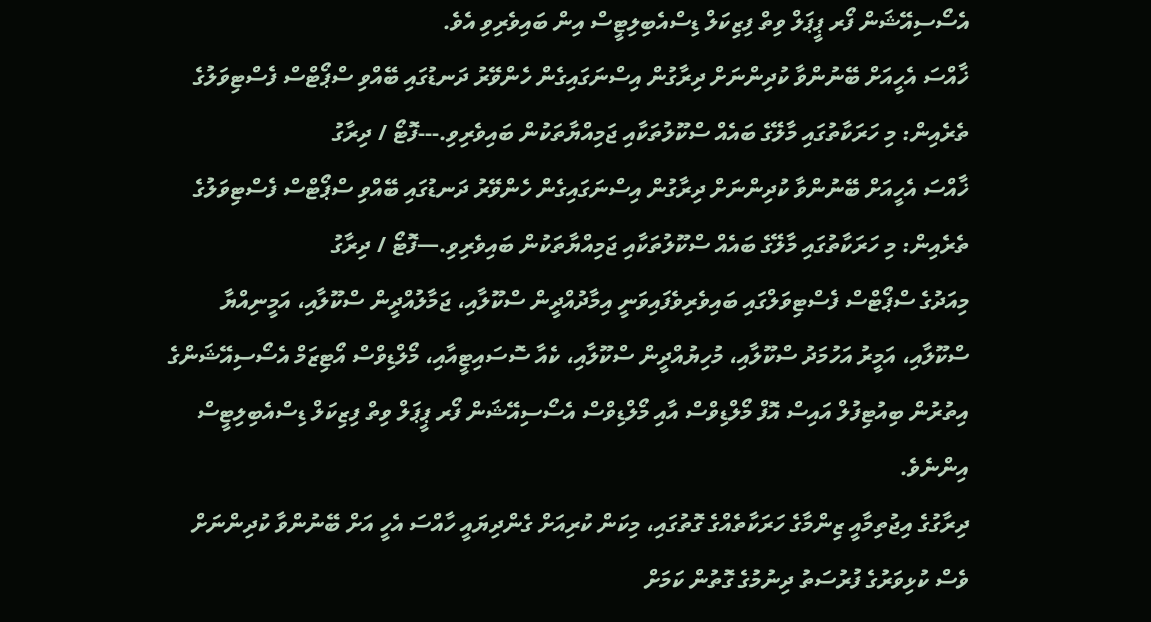އެސޯސިއޭޝަން ފޯރ ޕީޕަލް ވިތް ފިޒިކަލް ޑިސްއެބިލިޓީސް އިން ބައިވެރިވި އެވެ.
ޚާއްސަ އެހީއަށް ބޭނުންވާ ކުދިންނަށް ދިރާގުން އިސްނަގައިގެން ހެންވޭރު ދަނޑުގައި ބޭއްވި ސްޕޯޓްސް ފެސްޓިވަލުގެ ތެރެއިން: މި ހަރަކާތުގައި މާލޭގެ ބައެއް ސްކޫލުތަކާއި ޖަމިއްޔާތަކުން ބައިވެރިވި.---ފޮޓޯ / ދިރާގު
ޚާއްސަ އެހީއަށް ބޭނުންވާ ކުދިންނަށް ދިރާގުން އިސްނަގައިގެން ހެންވޭރު ދަނޑުގައި ބޭއްވި ސްޕޯޓްސް ފެސްޓިވަލުގެ ތެރެއިން: މި ހަރަކާތުގައި މާލޭގެ ބައެއް ސްކޫލުތަކާއި ޖަމިއްޔާތަކުން ބައިވެރިވި.—ފޮޓޯ / ދިރާގު
މިއަދުގެ ސްޕޯޓްސް ފެސްޓިވަލްގައި ބައިވެރިވެފައިވަނީ އިމާދުއްދީން ސްކޫލާއި، ޖަމާލުއްދީން ސްކޫލާއި، އަމީނިއްޔާ ސްކޫލާއި، އަމީރު އަހުމަދު ސްކޫލާއި، މުހިޔުއްދީން ސްކޫލާއި، ކެއާ ސޮސައިޓީއާއި، މޯލްޑިވްސް އޯޓިޒަމް އެސޯސިއޭޝަންގެ އިތުރުން ބިއުޓިފުލް އައިސް އޮފް މޯލްޑިވްސް އާއި މޯލްޑިވްސް އެސޯސިއޭޝަން ފޯރ ޕީޕަލް ވިތް ފިޒިކަލް ޑިސްއެބިލިޓީސް އިންނެވެ.
ދިރާގުގެ އިޖުތިމާއީ ޒިންމާގެ ހަރަކާތެއްގެ ގޮތުގައި، މިކަން ކުރިއަށް ގެންދިޔައީ ހާއްސަ އެހީ އަށް ބޭނުންވާ ކުދިންނަށް ވެސް ކުޅިވަރުގެ ފުރުސަތު ދިނުމުގެ ގޮތުން ކަމަށް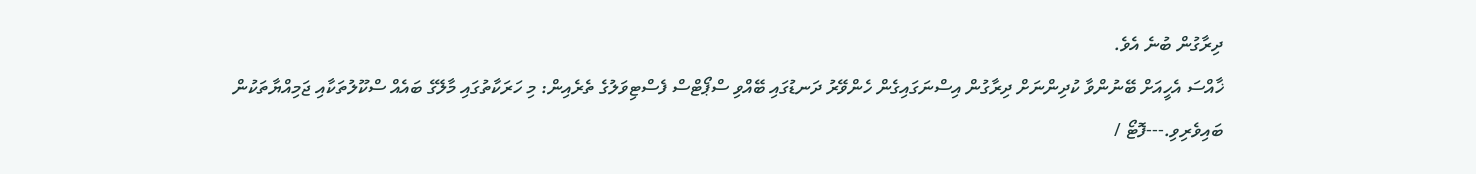ދިރާގުން ބުނެ އެވެ.
ޚާއްސަ އެހީއަށް ބޭނުންވާ ކުދިންނަށް ދިރާގުން އިސްނަގައިގެން ހެންވޭރު ދަނޑުގައި ބޭއްވި ސްޕޯޓްސް ފެސްޓިވަލުގެ ތެރެއިން: މި ހަރަކާތުގައި މާލޭގެ ބައެއް ސްކޫލުތަކާއި ޖަމިއްޔާތަކުން ބައިވެރިވި.---ފޮޓޯ /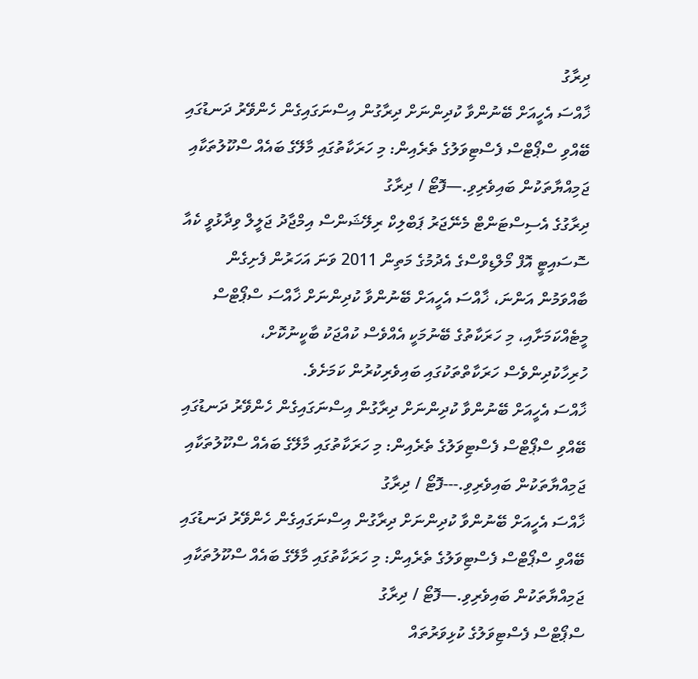ދިރާގު
ޚާއްސަ އެހީއަށް ބޭނުންވާ ކުދިންނަށް ދިރާގުން އިސްނަގައިގެން ހެންވޭރު ދަނޑުގައި ބޭއްވި ސްޕޯޓްސް ފެސްޓިވަލުގެ ތެރެއިން: މި ހަރަކާތުގައި މާލޭގެ ބައެއް ސްކޫލުތަކާއި ޖަމިއްޔާތަކުން ބައިވެރިވި.—ފޮޓޯ / ދިރާގު
ދިރާގުގެ އެސިސްޓަންޓް މެނޭޖަރު ޕަބްލިކް ރިލޭޝަންސް އިމްޖާދު ޖަލީލް ވިދާޅުވީ ކެއާ ސޮސައިޓީ އޮފް މޯލްޑިވްސްގެ އެދުމުގެ މަތިން 2011 ވަނަ އަހަރުން ފެށިގެން ބާއްވަމުން އަންނަ، ޚާއްސަ އެހީއަށް ބޭނުންވާ ކުދިންނަށް ޚާއްސަ ސްޕޯޓްސް މީޓެއްކަމަށާއި، މި ހަރަކާތުގެ ބޭނުމަކީ އެއްވެސް ކުއްޖަކު ބާކީނުކޮށް، ހުރިހާކުދިންވެސް ހަރަކާތްތަކުގައި ބައިވެރިކުރުން ކަމަށެވެ.
ޚާއްސަ އެހީއަށް ބޭނުންވާ ކުދިންނަށް ދިރާގުން އިސްނަގައިގެން ހެންވޭރު ދަނޑުގައި ބޭއްވި ސްޕޯޓްސް ފެސްޓިވަލުގެ ތެރެއިން: މި ހަރަކާތުގައި މާލޭގެ ބައެއް ސްކޫލުތަކާއި ޖަމިއްޔާތަކުން ބައިވެރިވި.---ފޮޓޯ / ދިރާގު
ޚާއްސަ އެހީއަށް ބޭނުންވާ ކުދިންނަށް ދިރާގުން އިސްނަގައިގެން ހެންވޭރު ދަނޑުގައި ބޭއްވި ސްޕޯޓްސް ފެސްޓިވަލުގެ ތެރެއިން: މި ހަރަކާތުގައި މާލޭގެ ބައެއް ސްކޫލުތަކާއި ޖަމިއްޔާތަކުން ބައިވެރިވި.—ފޮޓޯ / ދިރާގު
ސްޕޯޓްސް ފެސްޓިވަލުގެ ކުޅިވަރުތައް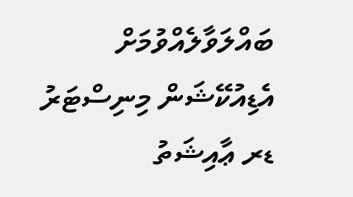ބައްލަވާލެއްވުމަށް އެޑިއުކޭޝަން މިނިސްޓަރު ޑރ ޢާއިޝަތު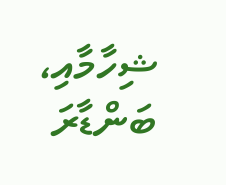ޝިހާމާއި، ބަންޑާރަ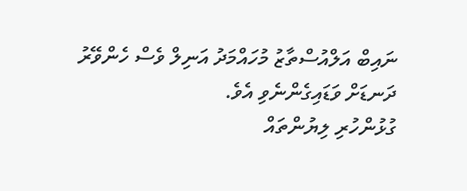ނައިބް އަލްއުސްތާޒު މުހައްމަދު އަނިލް ވެސް ހެންވޭރު ދަނޑަށް ވަޑައިގެންނެވި އެވެ.
ގުޅުންހުރި ލިޔުންތައް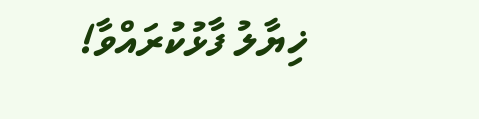ޚިޔާލު ފާޅުކުރައްވާ!